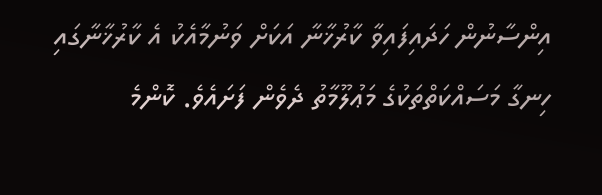އިންސާނުން ހަދައިފައިވާ ކާރުޚާނާ އަކަށް ވަނުމާއެކު އެ ކާރުޚާނާގައި ހިނގާ މަސައްކަތްތަކުގެ މަޢުލޫމާތު ދެވެން ފަށައެވެ. ކޮންމެ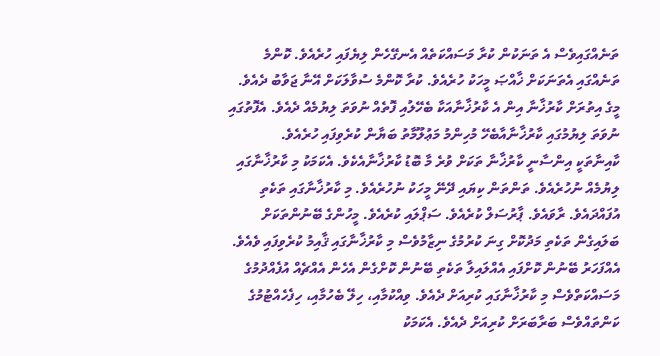ތަނެއްގައިވެސް އެ ތަނަކުން ކުރާ މަސައްކަތެއް އެނގޭހެން ލިޔެފައި ހުރެއެވެ. ކޮންމެ ތަނެއްގައި އެތަނަކަށް ޚާއްޞަ މީހަކު ހުރެއެވެ. ކުރާ ކޮންމެ ސުވާލަކަށް އޭނާ ޖަވާބު ދެއެވެ. މީގެ އިތުރަށް ކާރުޚާނާ އިން އެ ކާރުޚާނާއަކާ ބެހޭލުއި ފޮތެއް ނުވަތަ ލިޔުމެއް ދެއެވެ. އެފޮތުގައި ނުވަތަ ލިޔުމުގައި ކާރުޚާނާއާބެހޭ މުހިންމު މަޢުލޫމާތު ބަޔާން ކުރެވިފައި ހުރެއެވެ.
ކާއިނާތަކީ އިންސާނީ ކާރުޚާނާ ތަކަށް ވުރެ މާ ބޮޑު ކާރުޚާނާއެކެވެ. އެކަމަކު މި ކާރުޚާނާގައި ލިޔުމެއް ނުހުރެއެވެ. ތަންތަން ކިޔައި ދޭނޭ މީހަކު ނުހުރެއެވެ. މި ކާރުޚާނާގައި ތަކެތި އުފައްދައެވެ. ރާވައެވެ. ޕާރުސަލް ކުރެއެވެ. ސަޕްލައި ކުރެއެވެ. މީހުންގެ ބޭނުންތަކަށް ބަލައިގެން ތަކެތި މަދުކޮށް ގިނަ ކުރުމުގެ ނިޒާމުވެސް މި ކާރުޚާނާގައި ޤާއިމު ކުރެވިފައި ވެއެވެ. އެއްފަހަރު ބޭނުން ކޮށްފައި އެއްލައިލާ ތަކެތި ބޭނުން ކޮށްގެން އެހެން އެއްޗެއް އުފެއްދުމުގެ މަސައްކަތްވެސް މި ކާރުޚާނާގައި ކުރިއަށް ދެއެވެ. ވިއްކުމާއި، ހިލޭ ބެހުމާއި، ހިފެހެއްޓުމުގެ ކަންތައްވެސް ބަރާބަރަށް ކުރިއަށް ދެއެވެ. އެކަމަކު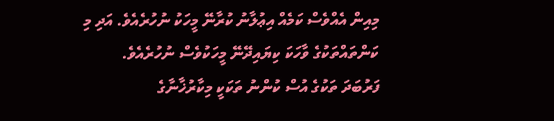މިއިން އެއްވެސް ކަމެއް އިޢުލާނު ކުރާނޭ މީހަކު ނުހުރެއެވެ. އަދި މި ކަންތައްތަކުގެ ވާހަކަ ކިޔައިދޭނޭ މީހަކުވެސް ނުހުރެއެވެ.
ފަރުބަދަ ތަކުގެ އުސް ކުންނު ތަކަކީ މިކާރުޚާނާގެ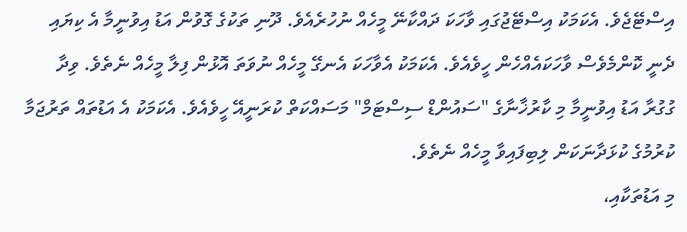އިސްޓޭޖެވެ. އެކަމަކު އިސްޓޭޖުގައި ވާހަކަ ދައްކާނޭ މީހެއް ނުހުރެއެވެ. ދޫނި ތަކުގެ ގޮވުން އަޑު އިވުނީމާ އެ ކިޔައި ދެނީ ކޮންމެވެސް ވާހަކައެއްހެން ހީވެއެވެ. އެކަމަކު އެވާހަކަ އެނގޭ މީހެއް ނުވަތަ އޮޅުން ފިލާ މީހެއް ނެތެވެ. ވިދާ ގުގުރާ އަޑު އިވުނީމާ މި ކާރުޚާނާގެ "ސައުންޑް ސިސްޓަމް" މަސައްކަތް ކުރަނީއޭ ހީވެއެވެ. އެކަމަކު އެ އަޑުތައް ތަރުޖަމާ ކުރުމުގެ ކުޅަދާނަކަން ލިބިފައިވާ މީހެއް ނެތެވެ.
މި އަޑުތަކާއި،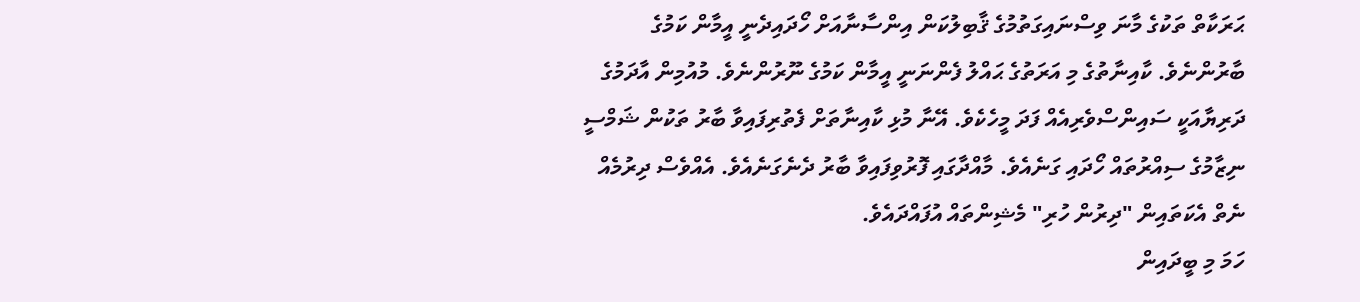ޙަރަކާތް ތަކުގެ މާނަ ވިސްނައިގަތުމުގެ ޤާބިލުކަން އިންސާނާއަށް ހޯދައިދެނީ އީމާން ކަމުގެ ބާރުންނެވެ. ކާއިނާތުގެ މި އަރަތުގެ ޙައްލު ފެންނަނީ އީމާން ކަމުގެ ނޫރުންނެވެ. މުއުމިން އާދަމުގެ ދަރިޔާއަކީ ސައިންސްވެރިއެއް ފަދަ މީހެކެވެ. އޭނާ މުޅި ކާއިނާތަށް ފެތުރިފައިވާ ބާރު ތަކުން ޝަމްސީ ނިޒާމުގެ ސިއްރުތައް ހޯދައި ގަނެއެވެ. މާއްދާގައި ފޮރުވިފައިވާ ބާރު ދެނެގަނެއެވެ. އެއްވެސް ދިރުމެއް ނެތް އެކަތައިން "ދިރުން ހުރި" މެޝިންތައް އުފައްދައެވެ.
ހަމަ މި ބީދައިން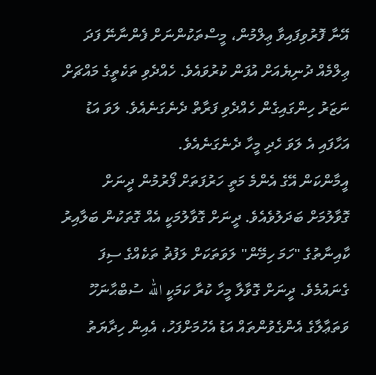އޭނާ ފޮރުވިފައިވާ ޢިލްމުން، މީސްތަކުންނަށް ފެންނާނޭ ފަދަ ޢިލްމެއް ދުނިޔެއަށް އުފަން ކުރުވައެވެ. ހެއްދެވި ތަކެތީގެ މައްޗަށް ނަޒަރު ހިންގައިގެން ހެއްދެވި ފަރާތް ދެނެގަނެއެވެ. ލަވަ އަޑު އަހާފައި އެ ލަވަ ހެދި މީހާ ދެނެގަނެއެވެ.
އީމާންކަން އޭގެ އެންމެ މަތީ ހަރުފަތަށް ފޯރުމުން ދީނަށް ގޮވާލުމަށް ބަދަލުވެއެވެ. ދީނަށް ގޮވާލުމަކީ އެއް ގޮތަކުން ބަލާއިރު ކާއިނާތުގެ "ހަމަ ހިމޭން" ލަވަތަކަށް ލަފުޡު ތަކެއްގެ ސިފަ ގެނައުމެވެ. ދީނަށް ގޮވާލާ މީހާ ކުރާ ކަމަކީ الله ސުބްޙާނަހޫ ވަތަޢާލާގެ އެންގެވުންތައް އަޑު އެހުމަށްފަހު، އެއިން ހިދާޔަތު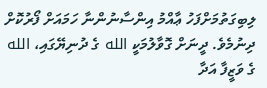ލިބިގަތުމަށްފަހު ޢާއްމު އިންސާނުންނާ ހަމައަށް ފޯރުކޮށް ދިނުމެވެ. ދީނަށް ގޮވާލުމަކީ الله ގެ ދުނިޔޭގައި، الله ގެ ވަޒީފާ އަދާ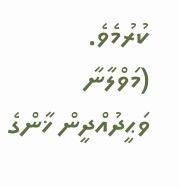ކުރުމެވެ.
(މަވްލާނާ ވަޙީދުއްދީން ޚާންގެ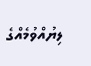ލިޔުއްވުމެއްގެ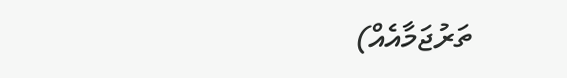ތަރުޖަމާއެއް)